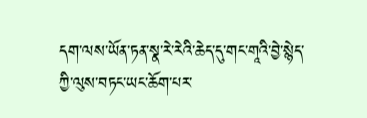དག་ལས་ཡོན་ཏན་སྣ་རེ་རེའི་ཆེད་དུ་གང་གཱའི་བྱེ་སྙེད་ཀྱི་ལུས་བཏང་ཡང་ཆོག་པར་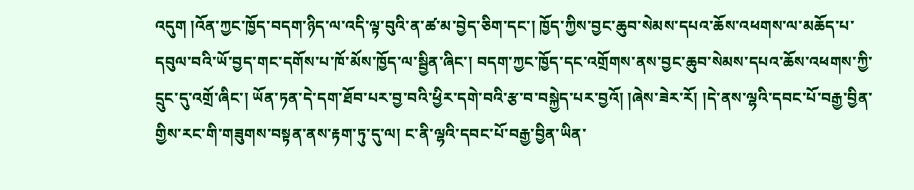འདུག །འོན་ཀྱང་ཁྱོད་བདག་ཉིད་ལ་འདི་ལྟ་བུའི་ན་ཚ་མ་བྱེད་ཅིག་དང་། ཁྱོད་ཀྱིས་བྱང་ཆུབ་སེམས་དཔའ་ཆོས་འཕགས་ལ་མཆོད་པ་དབུལ་བའི་ཡོ་བྱད་གང་དགོས་པ་ཁོ་མོས་ཁྱོད་ལ་སྦྱིན་ཞིང་། བདག་ཀྱང་ཁྱོད་དང་འགྲོགས་ནས་བྱང་ཆུབ་སེམས་དཔའ་ཆོས་འཕགས་ཀྱི་དྲུང་དུ་འགྲོ་ཞིང་། ཡོན་ཏན་དེ་དག་ཐོབ་པར་བྱ་བའི་ཕྱིར་དགེ་བའི་རྩ་བ་བསྐྱེད་པར་བྱའོ། །ཞེས་ཟེར་རོ། །དེ་ནས་ལྷའི་དབང་པོ་བརྒྱ་བྱིན་གྱིས་རང་གི་གཟུགས་བསྟན་ནས་རྟག་ཏུ་དུ་ལ། ང་ནི་ལྷའི་དབང་པོ་བརྒྱ་བྱིན་ཡིན་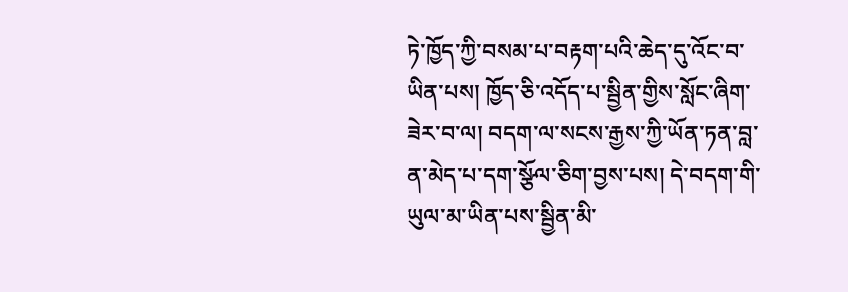ཏེ་ཁྱོད་ཀྱི་བསམ་པ་བརྟག་པའི་ཆེད་དུ་འོང་བ་ཡིན་པས། ཁྱོད་ཅི་འདོད་པ་སྦྱིན་གྱིས་སློང་ཞིག་ཟེར་བ་ལ། བདག་ལ་སངས་རྒྱས་ཀྱི་ཡོན་ཏན་བླ་ན་མེད་པ་དག་སྩོལ་ཅིག་བྱས་པས། དེ་བདག་གི་ཡུལ་མ་ཡིན་པས་སྦྱིན་མི་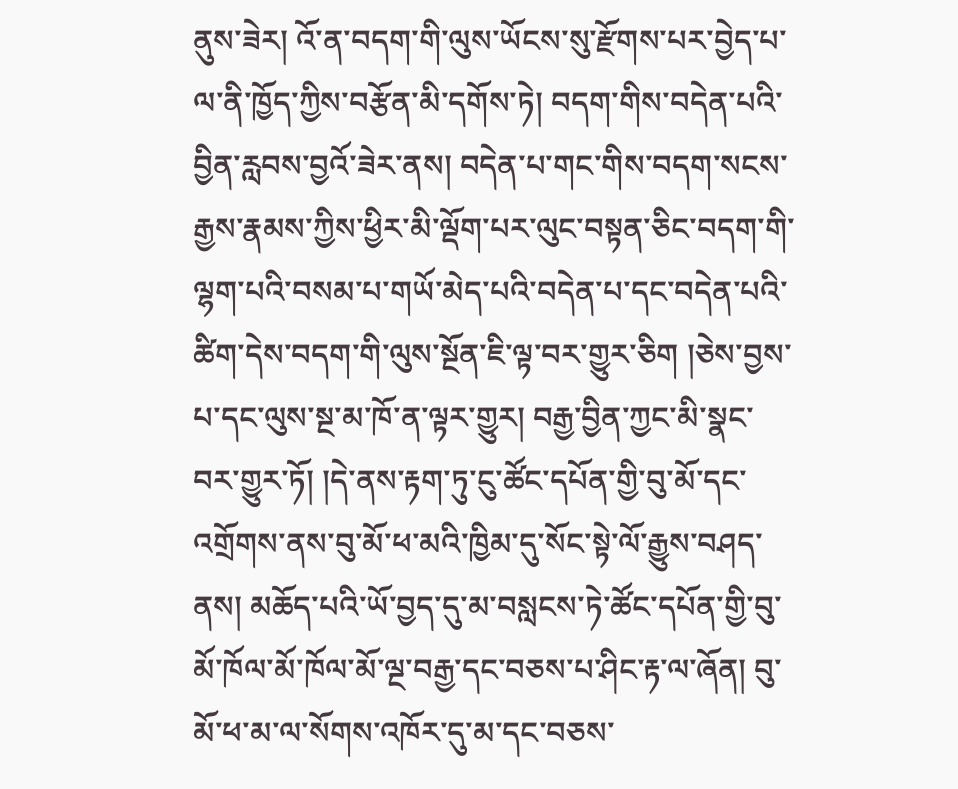ནུས་ཟེར། འོ་ན་བདག་གི་ལུས་ཡོངས་སུ་རྫོགས་པར་བྱེད་པ་ལ་ནི་ཁྱོད་ཀྱིས་བརྩོན་མི་དགོས་ཏེ། བདག་གིས་བདེན་པའི་བྱིན་རླབས་བྱའོ་ཟེར་ནས། བདེན་པ་གང་གིས་བདག་སངས་རྒྱས་རྣམས་ཀྱིས་ཕྱིར་མི་ལྡོག་པར་ལུང་བསྟན་ཅིང་བདག་གི་ལྷག་པའི་བསམ་པ་གཡོ་མེད་པའི་བདེན་པ་དང་བདེན་པའི་ཚིག་དེས་བདག་གི་ལུས་སྔོན་ཇི་ལྟ་བར་གྱུར་ཅིག །ཅེས་བྱས་པ་དང་ལུས་སྔ་མ་ཁོ་ན་ལྟར་གྱུར། བརྒྱ་བྱིན་ཀྱང་མི་སྣང་བར་གྱུར་ཏོ། །དེ་ནས་རྟག་ཏུ་ངུ་ཚོང་དཔོན་གྱི་བུ་མོ་དང་འགྲོགས་ནས་བུ་མོ་ཕ་མའི་ཁྱིམ་དུ་སོང་སྟེ་ལོ་རྒྱུས་བཤད་ནས། མཆོད་པའི་ཡོ་བྱད་དུ་མ་བསླངས་ཏེ་ཚོང་དཔོན་གྱི་བུ་མོ་ཁོལ་མོ་ཁོལ་མོ་ལྔ་བརྒྱ་དང་བཅས་པ་ཤིང་རྟ་ལ་ཞོན། བུ་མོ་ཕ་མ་ལ་སོགས་འཁོར་དུ་མ་དང་བཅས་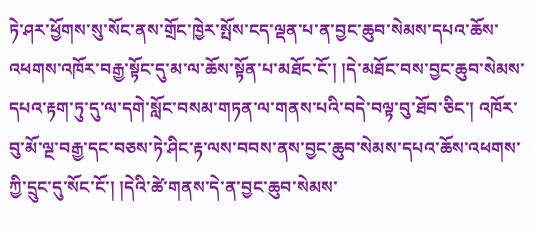ཏེ་ཤར་ཕྱོགས་སུ་སོང་ནས་གྲོང་ཁྱེར་སྤོས་ངད་ལྡན་པ་ན་བྱང་ཆུབ་སེམས་དཔའ་ཆོས་འཕགས་འཁོར་བརྒྱ་སྟོང་དུ་མ་ལ་ཆོས་སྟོན་པ་མཐོང་ངོ་། །དེ་མཐོང་བས་བྱང་ཆུབ་སེམས་དཔའ་རྟག་ཏུ་དུ་ལ་དགེ་སློང་བསམ་གཏན་ལ་གནས་པའི་བདེ་བལྟ་བུ་ཐོབ་ཅིང་། འཁོར་བུ་མོ་ལྔ་བརྒྱ་དང་བཅས་ཏེ་ཤིང་རྟ་ལས་བབས་ནས་བྱང་ཆུབ་སེམས་དཔའ་ཆོས་འཕགས་ཀྱི་དྲུང་དུ་སོང་ངོ་། །དེའི་ཚེ་གནས་དེ་ན་བྱང་ཆུབ་སེམས་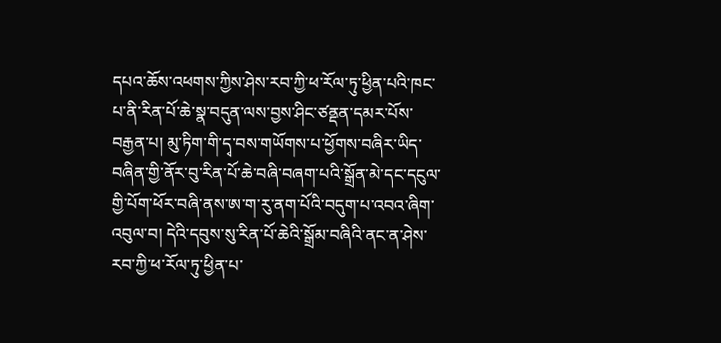དཔའ་ཆོས་འཕགས་ཀྱིས་ཤེས་རབ་ཀྱི་ཕ་རོལ་ཏུ་ཕྱིན་པའི་ཁང་པ་ནི་རིན་པོ་ཆེ་སྣ་བདུན་ལས་བྱས་ཤིང་ཙནྡན་དམར་པོས་བརྒྱན་པ། མུ་ཏིག་གི་དྭ་བས་གཡོགས་པ་ཕྱོགས་བཞིར་ཡིད་བཞིན་གྱི་ནོར་བུ་རིན་པོ་ཆེ་བཞི་བཞག་པའི་སྒྲོན་མེ་དང་དངུལ་གྱི་པོག་ཕོར་བཞི་ནས་ཨ་ག་རུ་ནག་པོའི་བདུག་པ་འབའ་ཞིག་འབུལ་བ། དེའི་དབུས་སུ་རིན་པོ་ཆེའི་སྒྲོམ་བཞིའི་ནང་ན་ཤེས་རབ་ཀྱི་ཕ་རོལ་ཏུ་ཕྱིན་པ་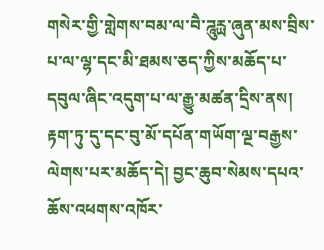གསེར་གྱི་གླེགས་བམ་ལ་བཻ་ཌཱུརྻ་ཞུན་མས་བྲིས་པ་ལ་ལྷ་དང་མི་ཐམས་ཅད་ཀྱིས་མཆོད་པ་དབུལ་ཞིང་འདུག་པ་ལ་རྒྱུ་མཚན་དྲིས་ནས། རྟག་ཏུ་དུ་དང་བུ་མོ་དཔོན་གཡོག་ལྔ་བརྒྱས་ལེགས་པར་མཆོད་དེ། བྱང་ཆུབ་སེམས་དཔའ་ཆོས་འཕགས་འཁོར་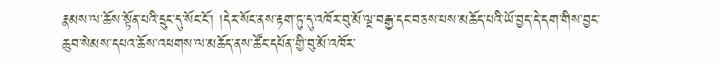རྣམས་ལ་ཆོས་སྟོན་པའི་དྲུང་དུ་སོང་ངོ་། །དེར་སོང་ནས་རྟག་ཏུ་དུ་འཁོར་བུ་མོ་ལྔ་བརྒྱ་དང་བཅས་པས་མཆོད་པའི་ཡོ་བྱད་དེ་དག་གིས་བྱང་ཆུབ་སེམས་དཔའ་ཆོས་འཕགས་ལ་མཆོད་ནས་ཚོང་དཔོན་གྱི་བུ་མོ་འཁོར་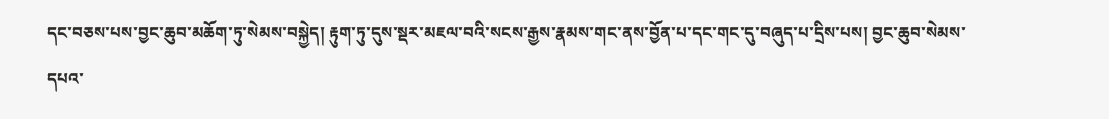དང་བཅས་པས་བྱང་ཆུབ་མཆོག་ཏུ་སེམས་བསྐྱེད། རྟུག་ཏུ་དུས་སྡར་མཇལ་བའི་སངས་རྒྱས་རྣམས་གང་ནས་བྱོན་པ་དང་གང་དུ་བཞུད་པ་དྲིས་པས། བྱང་ཆུབ་སེམས་དཔའ་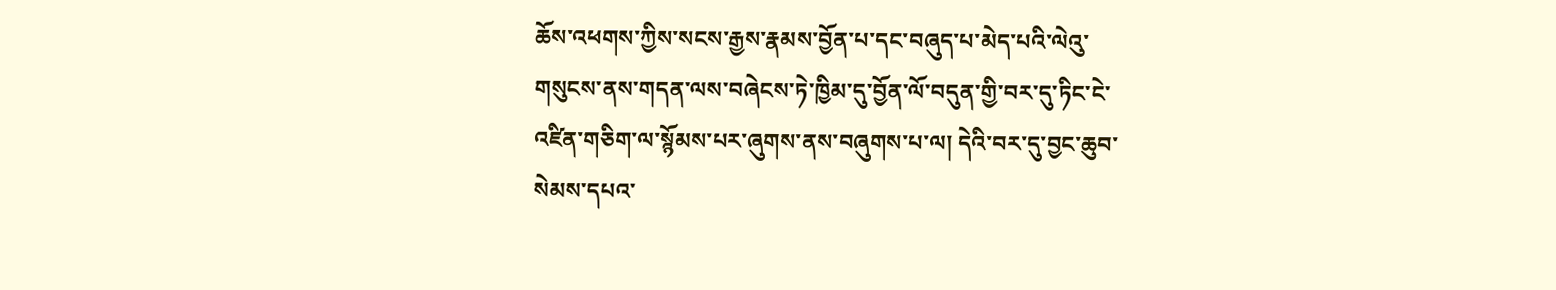ཆོས་འཕགས་ཀྱིས་སངས་རྒྱས་རྣམས་བྱོན་པ་དང་བཞུད་པ་མེད་པའི་ལེའུ་གསུངས་ནས་གདན་ལས་བཞེངས་ཏེ་ཁྱིམ་དུ་བྱོན་ལོ་བདུན་གྱི་བར་དུ་ཏིང་ངེ་འཛིན་གཅིག་ལ་སྙོམས་པར་ཞུགས་ནས་བཞུགས་པ་ལ། དེའི་བར་དུ་བྱང་ཆུབ་སེམས་དཔའ་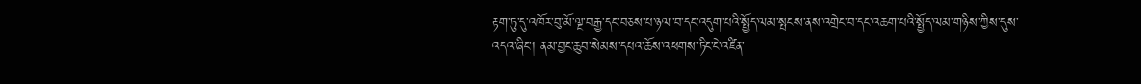རྟག་ཏུ་དུ་འཁོར་བུ་མོ་ལྔ་བརྒྱ་དང་བཅས་པ་ཉལ་བ་དང་འདུག་པའི་སྤྱོད་ལམ་སྤངས་ནས་འགྲེང་བ་དང་འཆག་པའི་སྤྱོད་ལམ་གཉིས་ཀྱིས་དུས་འདའ་ཞིང་། ནམ་བྱང་ཆུབ་སེམས་དཔའ་ཆོས་འཕགས་ཏིང་ངེ་འཛིན་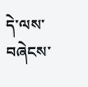དེ་ལས་བཞེངས་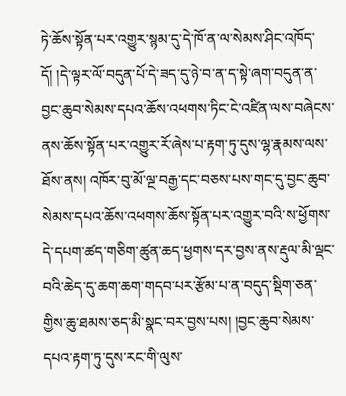ཏེ་ཆོས་སྟོན་པར་འགྱུར་སྙམ་དུ་དེ་ཁོ་ན་ལ་སེམས་ཤིང་འཁོད་དོ། །དེ་ལྟར་ལོ་བདུན་པོ་དེ་ཟད་དུ་ཉེ་བ་ན་ད་སྟེ་ཞག་བདུན་ན་བྱང་ཆུབ་སེམས་དཔའ་ཆོས་འཕགས་ཏིང་ངེ་འཛིན་ལས་བཞེངས་ནས་ཆོས་སྟོན་པར་འགྱུར་རོ་ཞེས་པ་རྟག་ཏུ་དུས་ལྷ་རྣམས་ལས་ཐོས་ནས། འཁོར་བུ་མོ་ལྔ་བརྒྱ་དང་བཅས་པས་གང་དུ་བྱང་ཆུབ་སེམས་དཔའ་ཆོས་འཕགས་ཆོས་སྟོན་པར་འགྱུར་བའི་ས་ཕྱོགས་དེ་དཔག་ཚད་གཅིག་ཚུན་ཆད་ཕྱགས་དར་བྱས་ནས་རྡུལ་མི་ལྡང་བའི་ཆེད་དུ་ཆག་ཆག་གདབ་པར་རྩོམ་པ་ན་བདུད་སྡིག་ཅན་གྱིས་ཆུ་ཐམས་ཅད་མི་སྣང་བར་བྱས་པས། །བྱང་ཆུབ་སེམས་དཔའ་རྟག་ཏུ་དུས་རང་གི་ལུས་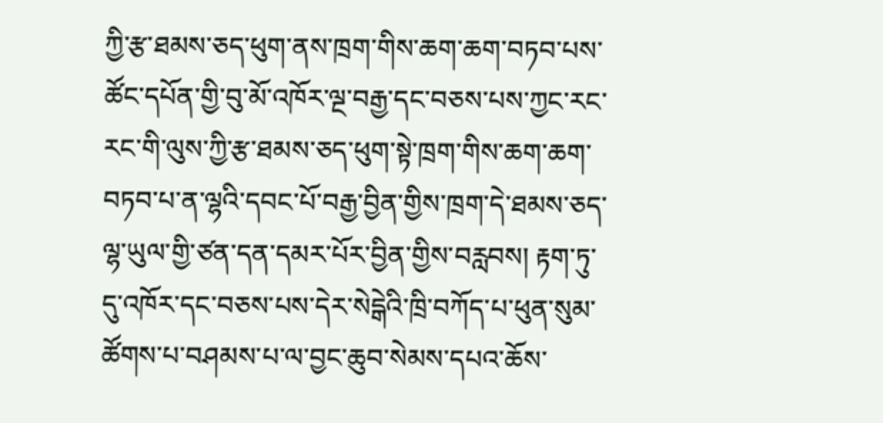ཀྱི་རྩ་ཐམས་ཅད་ཕུག་ནས་ཁྲག་གིས་ཆག་ཆག་བཏབ་པས་ཚོང་དཔོན་གྱི་བུ་མོ་འཁོར་ལྔ་བརྒྱ་དང་བཅས་པས་ཀྱང་རང་རང་གི་ལུས་ཀྱི་རྩ་ཐམས་ཅད་ཕུག་སྟེ་ཁྲག་གིས་ཆག་ཆག་བཏབ་པ་ན་ལྷའི་དབང་པོ་བརྒྱ་བྱིན་གྱིས་ཁྲག་དེ་ཐམས་ཅད་ལྷ་ཡུལ་གྱི་ཙན་དན་དམར་པོར་བྱིན་གྱིས་བརླབས། རྟག་ཏུ་དུ་འཁོར་དང་བཅས་པས་དེར་སེདྒེའི་ཁྲི་བཀོད་པ་ཕུན་སུམ་ཚོགས་པ་བཤམས་པ་ལ་བྱང་ཆུབ་སེམས་དཔའ་ཆོས་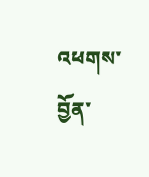འཕགས་བྱོན་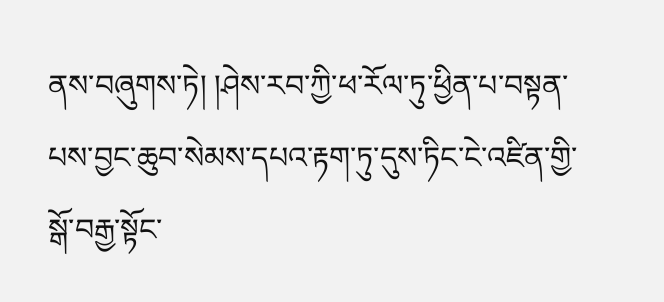ནས་བཞུགས་ཏེ། །ཤེས་རབ་ཀྱི་ཕ་རོལ་ཏུ་ཕྱིན་པ་བསྟན་པས་བྱང་ཆུབ་སེམས་དཔའ་རྟག་ཏུ་དུས་ཏིང་ངེ་འཛིན་གྱི་སྒོ་བརྒྱ་སྟོང་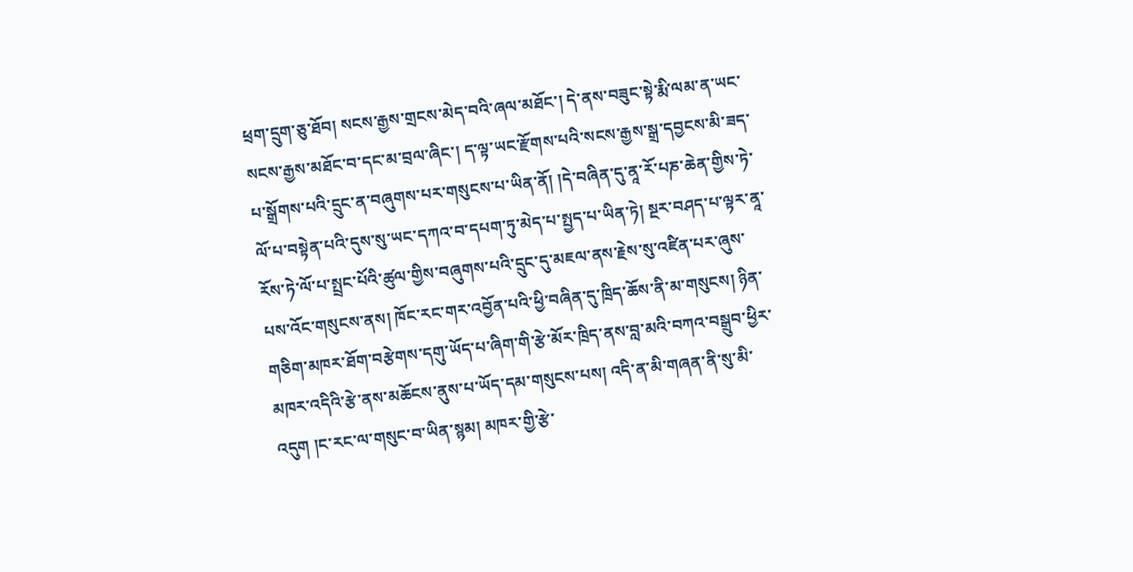ཕྲག་དྲུག་ཅུ་ཐོབ། སངས་རྒྱས་གྲངས་མེད་བའི་ཞལ་མཐོང་། དེ་ནས་བཟུང་སྟེ་རྨི་ལམ་ན་ཡང་སངས་རྒྱས་མཐོང་བ་དང་མ་བྲལ་ཞིང་། ད་ལྟ་ཡང་རྫོགས་པའི་སངས་རྒྱས་སྒྲ་དབྱངས་མི་ཟད་པ་སྒྲོགས་པའི་དྲུང་ན་བཞུགས་པར་གསུངས་པ་ཡིན་ནོ། །དེ་བཞིན་དུ་ནཱ་རོ་པཎ་ཆེན་གྱིས་ཏེ་ལོ་པ་བསྟེན་པའི་དུས་སུ་ཡང་དཀའ་བ་དཔག་ཏུ་མེད་པ་སྤྱད་པ་ཡིན་ཏེ། སྔར་བཤད་པ་ལྟར་ནཱ་རོས་ཏེ་ལོ་པ་སྤྲང་པོའི་ཚུལ་གྱིས་བཞུགས་པའི་དྲུང་དུ་མཇལ་ནས་རྗེས་སུ་འཛིན་པར་ཞུས་པས་འོང་གསུངས་ནས། ཁོང་རང་གར་འབྱོན་པའི་ཕྱི་བཞིན་དུ་ཁྲིད་ཆོས་ནི་མ་གསུངས། ཉིན་གཅིག་མཁར་ཐོག་བརྩེགས་དགུ་ཡོད་པ་ཞིག་གི་རྩེ་མོར་ཁྲིད་ནས་བླ་མའི་བཀའ་བསྒྲུབ་ཕྱིར་མཁར་འདིའི་རྩེ་ནས་མཆོངས་ནུས་པ་ཡོད་དམ་གསུངས་པས། འདི་ན་མི་གཞན་ནི་སུ་མི་འདུག །ང་རང་ལ་གསུང་བ་ཡིན་སྙམ། མཁར་གྱི་རྩེ་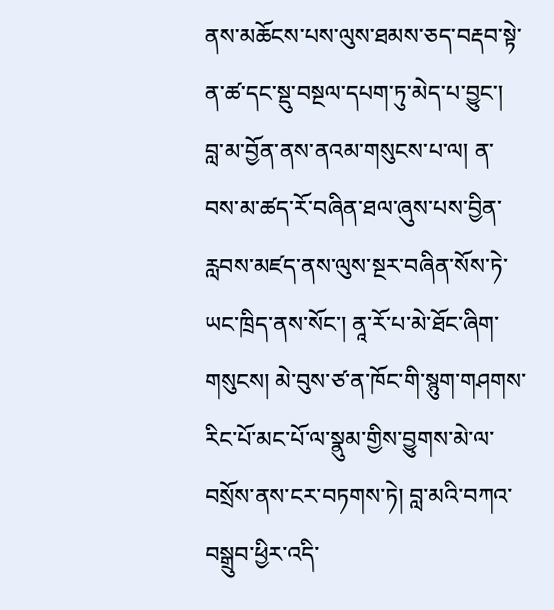ནས་མཆོངས་པས་ལུས་ཐམས་ཅད་བརྡབ་སྟེ་ན་ཚ་དང་སྡུ་བསྔལ་དཔག་ཏུ་མེད་པ་བྱུང་། བླ་མ་བྱོན་ནས་ནའམ་གསུངས་པ་ལ། ན་བས་མ་ཚད་རོ་བཞིན་ཐལ་ཞུས་པས་བྱིན་རླབས་མཛད་ནས་ལུས་སྔར་བཞིན་སོས་ཏེ་ཡང་ཁྲིད་ནས་སོང་། ནཱ་རོ་པ་མེ་ཐོང་ཞིག་གསུངས། མེ་བུས་ཙ་ན་ཁོང་གི་སྙུག་གཤགས་རིང་པོ་མང་པོ་ལ་སྣུམ་གྱིས་བྱུགས་མེ་ལ་བསྲོས་ནས་ངར་བཏགས་ཏེ། བླ་མའི་བཀའ་བསྒྲུབ་ཕྱིར་འདི་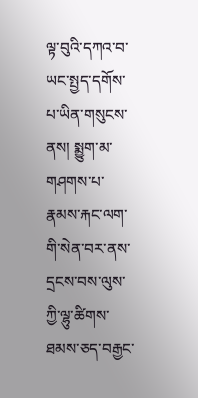ལྟ་བུའི་དཀའ་བ་ཡང་སྤྱད་དགོས་པ་ཡིན་གསུངས་ནས། སྨྱུག་མ་གཤགས་པ་རྣམས་རྐང་ལག་གི་སེན་བར་ནས་དྲངས་བས་ལུས་ཀྱི་ལྷུ་ཚིགས་ཐམས་ཅད་བརྒྱང་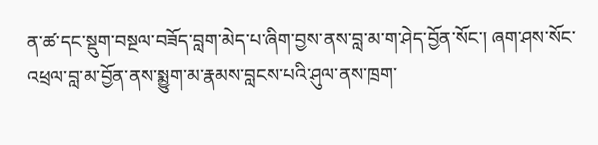ན་ཚ་དང་སྡུག་བསྔལ་བཟོད་བླག་མེད་པ་ཞིག་བྱས་ནས་བླ་མ་ག་ཤེད་བྱོན་སོང་། ཞག་ཤས་སོང་འཕྲལ་བླ་མ་བྱོན་ནས་སྨྱུག་མ་རྣམས་བླངས་པའི་ཤུལ་ནས་ཁྲག་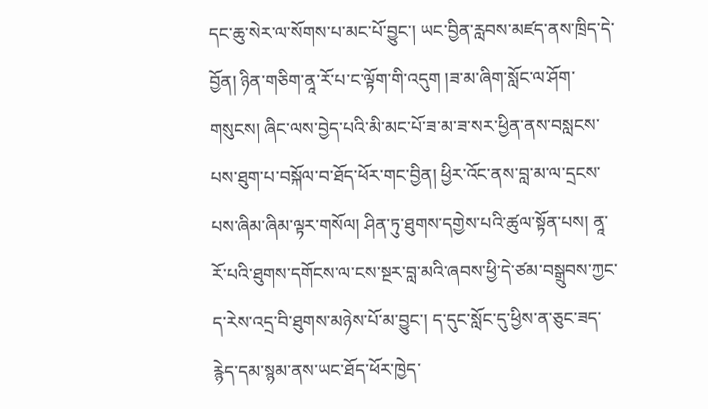དང་ཆུ་སེར་ལ་སོགས་པ་མང་པོ་བྱུང་། ཡང་བྱིན་རླབས་མཛད་ནས་ཁྲིད་དེ་བྱོན། ཉིན་གཅིག་ནཱ་རོ་པ་ང་ལྟོག་གི་འདུག །ཟ་མ་ཞིག་སློང་ལ་ཤོག་གསུངས། ཞིང་ལས་བྱེད་པའི་མི་མང་པོ་ཟ་མ་ཟ་སར་ཕྱིན་ནས་བསླངས་པས་ཐུག་པ་བསྐོལ་བ་ཐོད་ཕོར་གང་བྱིན། ཕྱིར་འོང་ནས་བླ་མ་ལ་དྲངས་པས་ཞིམ་ཞིམ་ལྟར་གསོལ། ཤིན་ཏུ་ཐུགས་དགྱེས་པའི་ཚུལ་སྟོན་པས། ནཱ་རོ་པའི་ཐུགས་དགོངས་ལ་ངས་སྔར་བླ་མའི་ཞབས་ཕྱི་དེ་ཙམ་བསྒྲུབས་ཀྱང་ད་རེས་འདྲ་བི་ཐུགས་མཉེས་པོ་མ་བྱུང་། ད་དུང་སློང་དུ་ཕྱིས་ན་ཅུང་ཟད་རྙེད་དམ་སྙམ་ནས་ཡང་ཐོད་ཕོར་ཁྱེད་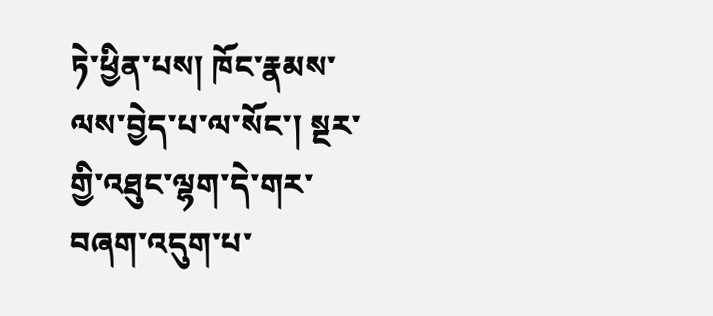ཏེ་ཕྱིན་པས། ཁོང་རྣམས་ལས་བྱེད་པ་ལ་སོང་། སྔར་གྱི་འཐུང་ལྷག་དེ་གར་བཞག་འདུག་པ་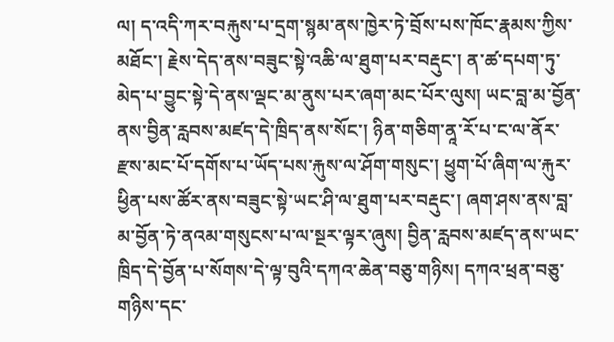ལ། ད་འདི་ཀར་བརྐུས་པ་དྲག་སྙམ་ནས་ཁྱེར་ཏེ་བྲོས་པས་ཁོང་རྣམས་ཀྱིས་མཐོང་། རྗེས་དེད་ནས་བཟུང་སྟེ་འཆི་ལ་ཐུག་པར་བརྡུང་། ན་ཚ་དཔག་ཏུ་མེད་པ་བྱུང་སྟེ་དེ་ནས་ལྡང་མ་ནུས་པར་ཞག་མང་པོར་ལུས། ཡང་བླ་མ་བྱོན་ནས་བྱིན་རླབས་མཛད་དེ་ཁྲིད་ནས་སོང་། ཉིན་གཅིག་ནཱ་རོ་པ་ང་ལ་ནོར་རྫས་མང་པོ་དགོས་པ་ཡོད་པས་རྐུས་ལ་ཤོག་གསུང་། ཕྱུག་པོ་ཞིག་ལ་རྐུར་ཕྱིན་པས་ཚོར་ནས་བཟུང་སྟེ་ཡང་ཤི་ལ་ཐུག་པར་བརྡུང་། ཞག་ཤས་ནས་བླ་མ་བྱོན་ཏེ་ནའམ་གསུངས་པ་ལ་སྔར་ལྟར་ཞུས། བྱིན་རླབས་མཛད་ནས་ཡང་ཁྲིད་དེ་བྱོན་པ་སོགས་དེ་ལྟ་བུའི་དཀའ་ཆེན་བཅུ་གཉིས། དཀའ་ཕྲན་བཅུ་གཉིས་དང་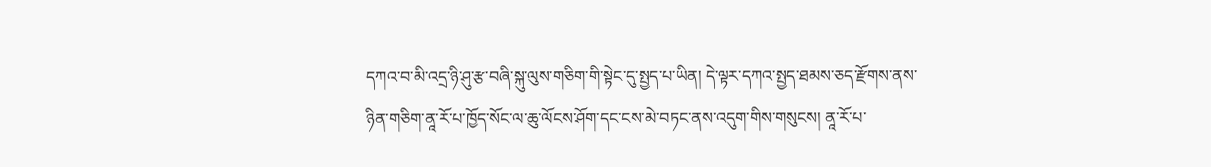དཀའ་བ་མི་འདྲ་ཉི་ཤུ་རྩ་བཞི་སྐུ་ལུས་གཅིག་གི་སྟེང་དུ་སྤྱད་པ་ཡིན། དེ་ལྟར་དཀའ་སྤྱད་ཐམས་ཅད་རྫོགས་ནས་ཉིན་གཅིག་ནཱ་རོ་པ་ཁྱོད་སོང་ལ་ཆུ་ལོངས་ཤོག་དང་ངས་མེ་བཏང་ནས་འདུག་གིས་གསུངས། ནཱ་རོ་པ་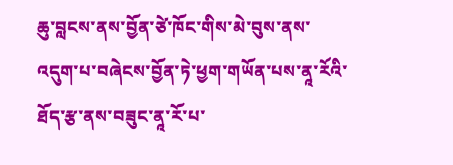ཆུ་བླངས་ནས་བྱོན་ཙེ་ཁོང་གིས་མེ་བུས་ནས་འདུག་པ་བཞེངས་བྱོན་ཏེ་ཕྱག་གཡོན་པས་ནཱ་རོའི་ཐོད་རྩ་ནས་བཟུང་ནཱ་རོ་པ་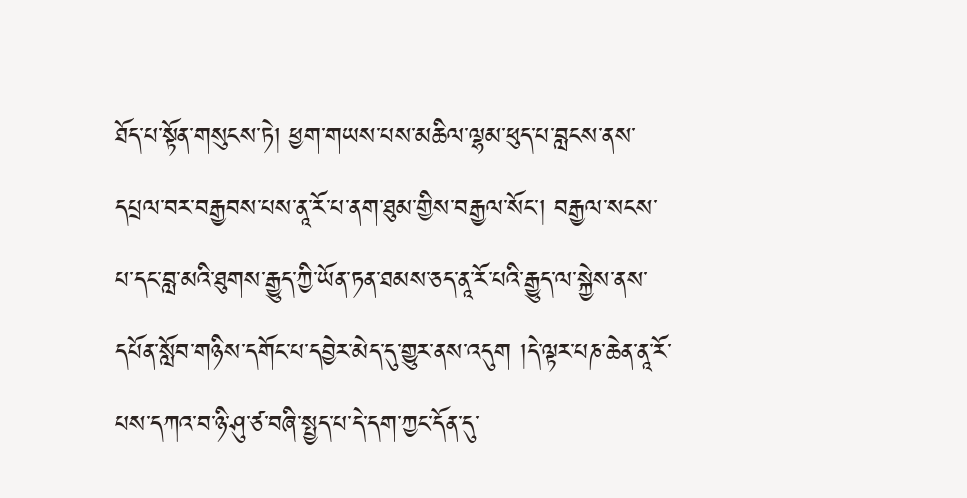ཐོད་པ་སྟོན་གསུངས་ཏེ། ཕྱག་གཡས་པས་མཆིལ་ལྷམ་ཕུད་པ་བླངས་ནས་དཔྲལ་བར་བརྒྱབས་པས་ནཱ་རོ་པ་ནག་ཐུམ་གྱིས་བརྒྱལ་སོང་། བརྒྱལ་སངས་པ་དང་བླ་མའི་ཐུགས་རྒྱུད་ཀྱི་ཡོན་ཏན་ཐམས་ཅད་ནཱ་རོ་པའི་རྒྱུད་ལ་སྐྱེས་ནས་དཔོན་སློབ་གཉིས་དགོང་པ་དབྱེར་མེད་དུ་གྱུར་ནས་འདུག །དེ་ལྟར་པཎ་ཆེན་ནཱ་རོ་པས་དཀའ་བ་ཉི་ཤུ་ཙ་བཞི་སྤྱད་པ་དེ་དག་ཀྱང་དོན་དུ་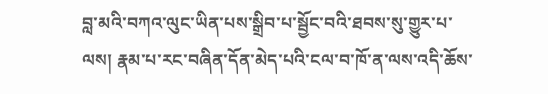བླ་མའི་བཀའ་ལུང་ཡིན་པས་སྒྲིབ་པ་སྦྱོང་བའི་ཐབས་སུ་གྱུར་པ་ལས། རྣམ་པ་རང་བཞིན་དོན་མེད་པའི་ངལ་བ་ཁོ་ན་ལས་འདི་ཆོས་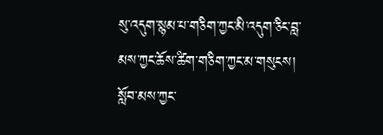སུ་འདུག་སྙམ་པ་གཅིག་ཀྱང་མི་འདུག་ཅིང་བླ་མས་ཀྱང་ཆོས་ཚིག་གཅིག་ཀྱང་མ་གསུངས། སློབ་མས་ཀྱང་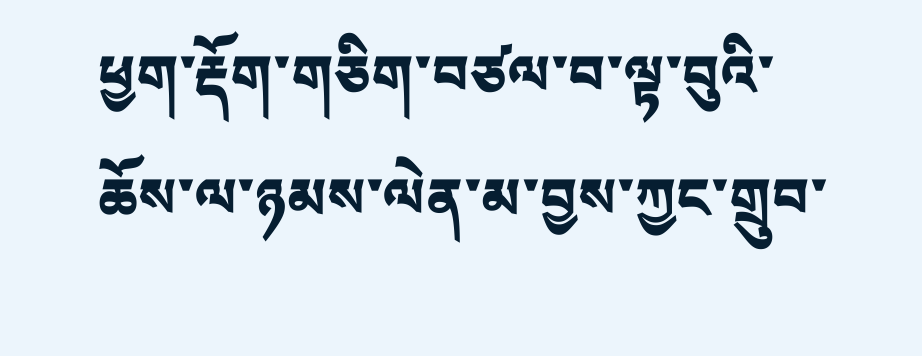ཕྱག་རྡོག་གཅིག་བཙལ་བ་ལྟ་བུའི་ཆོས་ལ་ཉམས་ལེན་མ་བྱས་ཀྱང་གྲུབ་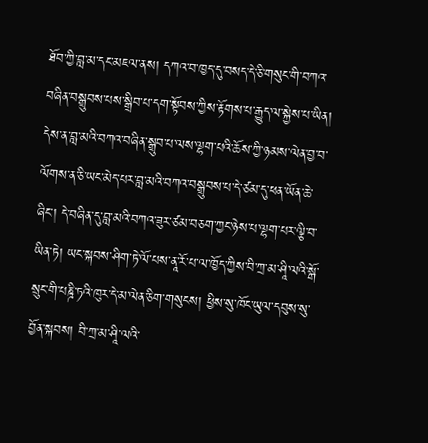ཐོབ་ཀྱི་བླ་མ་དང་མཇལ་ནས། དཀའ་བ་ཁྱད་དུ་བསད་དེ་ཅི་གསུང་གི་བཀའ་བཞིན་བསྒྲུབས་པས་སྒྲིབ་པ་དག་སྟོབས་ཀྱིས་རྟོགས་པ་རྒྱུད་ལ་སྐྱེས་པ་ཡིན། དེས་ན་བླ་མའི་བཀའ་བཞིན་སྒྲུབ་པ་ལས་ལྷག་པའི་ཆོས་ཀྱི་ཉམས་ལེན་བྱ་བ་ལོགས་ན་ཅི་ཡང་མེད་པར་བླ་མའི་བཀའ་བསྒྲུབས་པ་དེ་ཙམ་དུ་ཕན་ཡོན་ཆེ་ཞིང་། དེ་བཞིན་དུ་བླ་མའི་བཀའ་ཟུར་ཙམ་བཅག་ཀྱང་ཉེས་པ་ལྷག་པར་ལྕི་བ་ཡིན་ཏེ། ཡང་སྐབས་ཤིག་ཏེ་ལོ་པས་ནཱ་རོ་པ་ལ་ཁྱོད་ཀྱིས་བི་ཀྲ་མ་ཤཱི་ལའི་སྒོ་སྲུང་གི་པཎྜི་ཏའི་ཁུར་དེ་མ་ལེན་ཅིག་གསུངས། ཕྱིས་སུ་ཁོང་ཡུལ་དབུས་སུ་བྱོན་སྐབས། བི་ཀྲ་མ་ཤཱི་ལའི་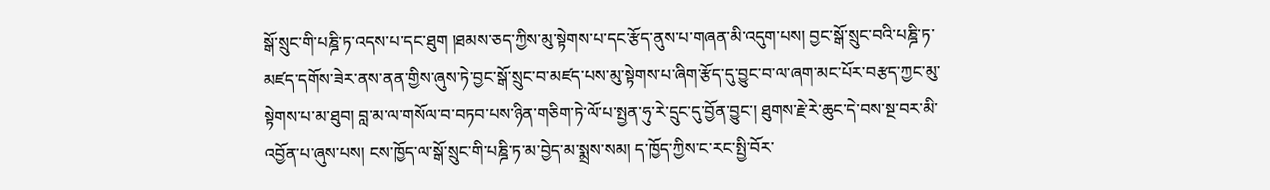སྒོ་སྲུང་གི་པཎྜི་ཏ་འདས་པ་དང་ཐུག །ཐམས་ཅད་ཀྱིས་མུ་སྟེགས་པ་དང་རྩོད་ནུས་པ་གཞན་མི་འདུག་པས། བྱང་སྒོ་སྲུང་བའི་པཎྜི་ཏ་མཛད་དགོས་ཟེར་ནས་ནན་གྱིས་ཞུས་ཏེ་བྱང་སྒོ་སྲུང་བ་མཛད་པས་མུ་སྟེགས་པ་ཞིག་རྩོད་དུ་བྱུང་བ་ལ་ཞག་མང་པོར་བརྩད་ཀྱང་མུ་སྟེགས་པ་མ་ཐུབ། བླ་མ་ལ་གསོལ་བ་བཏབ་པས་ཉིན་གཅིག་ཏེ་ལོ་པ་སྤྱན་ཧུ་རེ་དྲུང་དུ་བྱོན་བྱུང་། ཐུགས་རྗེ་རེ་ཆུང་དེ་བས་སྔ་བར་མི་འབྱོན་པ་ཞུས་པས། ངས་ཁྱོད་ལ་སྒོ་སྲུང་གི་པཎྜི་ཏ་མ་བྱེད་མ་སྨྲས་སམ། ད་ཁྱོད་ཀྱིས་ང་རང་སྤྱི་བོར་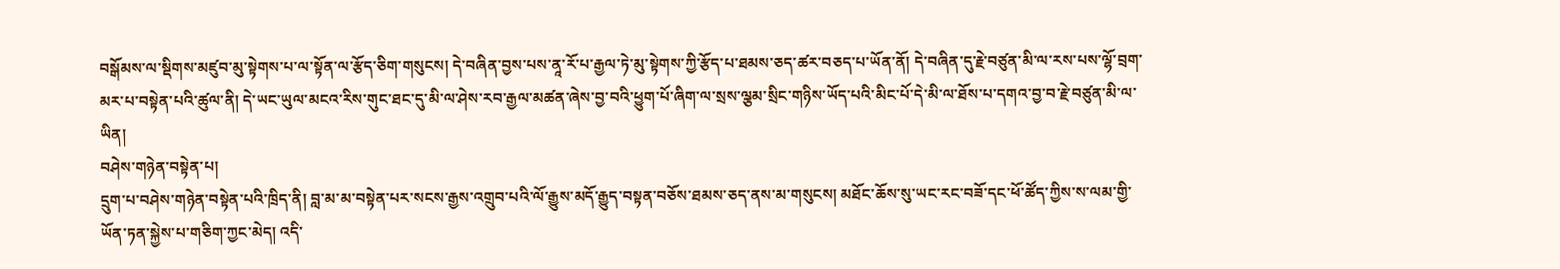བསྒོམས་ལ་སྡིགས་མཛུབ་མུ་སྟེགས་པ་ལ་སྟོན་ལ་རྩོད་ཅིག་གསུངས། དེ་བཞིན་བྱས་པས་ནཱ་རོ་པ་རྒྱལ་ཏེ་མུ་སྟེགས་ཀྱི་རྩོད་པ་ཐམས་ཅད་ཚར་བཅད་པ་ཡོན་ནོ། དེ་བཞིན་དུ་རྗེ་བཙུན་མི་ལ་རས་པས་ལྷོ་བྲག་མར་པ་བསྟེན་པའི་ཚུལ་ནི། དེ་ཡང་ཡུལ་མངའ་རིས་གུང་ཐང་དུ་མི་ལ་ཤེས་རབ་རྒྱལ་མཚན་ཞེས་བྱ་བའི་ཕྱུག་པོ་ཞིག་ལ་སྲས་ལྕམ་སྲིང་གཉིས་ཡོད་པའི་མིང་པོ་དེ་མི་ལ་ཐོས་པ་དགའ་བྱ་བ་རྗེ་བཙུན་མི་ལ་ཡིན།
བཤེས་གཉེན་བསྟེན་པ།
དྲུག་པ་བཤེས་གཉེན་བསྟེན་པའི་ཁྲིད་ནི། བླ་མ་མ་བསྟེན་པར་སངས་རྒྱས་འགྲུབ་པའི་ལོ་རྒྱུས་མདོ་རྒྱུད་བསྟན་བཅོས་ཐམས་ཅད་ནས་མ་གསུངས། མཐོང་ཆོས་སུ་ཡང་རང་བཟོ་དང་ཕོ་ཚོད་ཀྱིས་ས་ལམ་གྱི་ཡོན་ཏན་སྐྱེས་པ་གཅིག་ཀྱང་མེད། འདི་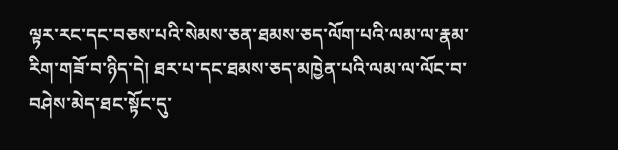ལྟར་རང་དང་བཅས་པའི་སེམས་ཅན་ཐམས་ཅད་ལོག་པའི་ལམ་ལ་རྣམ་རིག་གཟོ་བ་ཉིད་དེ། ཐར་པ་དང་ཐམས་ཅད་མཁྱེན་པའི་ལམ་ལ་ལོང་བ་བཤེས་མེད་ཐང་སྟོང་དུ་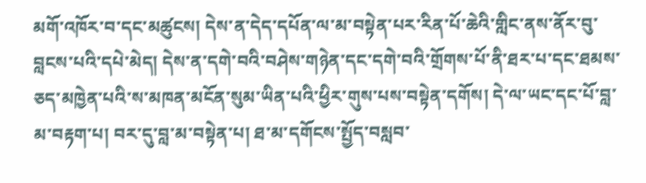མགོ་འཁོར་བ་དང་མཚུངས། དེས་ན་དེད་དཔོན་ལ་མ་བསྟེན་པར་རིན་པོ་ཆེའི་གླིང་ནས་ནོར་བུ་བླངས་པའི་དཔེ་མེད། དེས་ན་དགེ་བའི་བཤེས་གཉེན་དང་དགེ་བའི་གྲོགས་པོ་ནི་ཐར་པ་དང་ཐམས་ཅད་མཁྱེན་པའི་ས་མཁན་མངོན་སུམ་ཡིན་པའི་ཕྱིར་གུས་པས་བསྟེན་དགོས། དེ་ལ་ཡང་དང་པོ་བླ་མ་བརྟག་པ། བར་དུ་བླ་མ་བསྟེན་པ། ཐ་མ་དགོངས་སྤྱོད་བསླབ་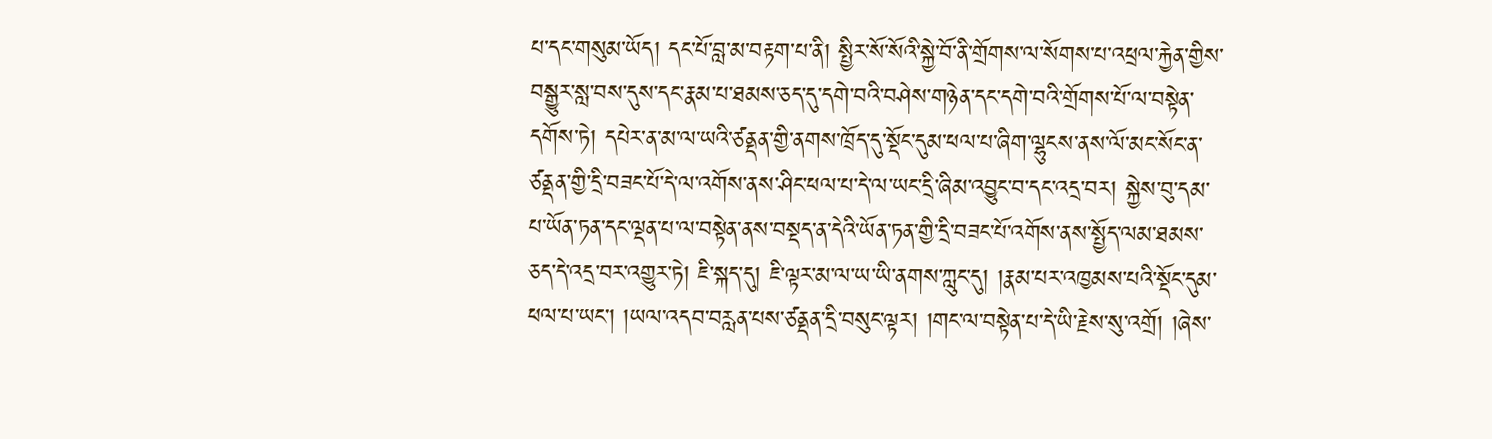པ་དང་གསུམ་ཡོད། དང་པོ་བླ་མ་བརྟག་པ་ནི། སྤྱིར་སོ་སོའི་སྐྱེ་བོ་ནི་གྲོགས་ལ་སོགས་པ་འཕྲལ་རྐྱེན་གྱིས་བསྒྱུར་སླ་བས་དུས་དང་རྣམ་པ་ཐམས་ཅད་དུ་དགེ་བའི་བཤེས་གཉེན་དང་དགེ་བའི་གྲོགས་པོ་ལ་བསྟེན་དགོས་ཏེ། དཔེར་ན་མ་ལ་ཡའི་ཙནྡན་གྱི་ནགས་ཁྲོད་དུ་སྡོང་དུམ་ཕལ་པ་ཞིག་ལྷུངས་ནས་ལོ་མང་སོང་ན་ཙནྡན་གྱི་དྲི་བཟང་པོ་དེ་ལ་འགོས་ནས་ཤིང་ཕལ་པ་དེ་ལ་ཡང་དྲི་ཞིམ་འབྱུང་བ་དང་འདྲ་བར། སྐྱེས་བུ་དམ་པ་ཡོན་ཏན་དང་ལྡན་པ་ལ་བསྟེན་ནས་བསྡད་ན་དེའི་ཡོན་ཏན་གྱི་དྲི་བཟང་པོ་འགོས་ནས་སྤྱོད་ལམ་ཐམས་ཅད་དེ་འདྲ་བར་འགྱུར་ཏེ། ཇི་སྐད་དུ། ཇི་ལྟར་མ་ལ་ཡ་ཡི་ནགས་ཀླུང་དུ། །རྣམ་པར་འཁྱམས་པའི་སྡོང་དུམ་ཕལ་པ་ཡང་། །ཡལ་འདབ་བརླན་པས་ཙནྡན་དྲི་བསུང་ལྟར། །གང་ལ་བསྟེན་པ་དེ་ཡི་རྗེས་སུ་འགྲོ། །ཞེས་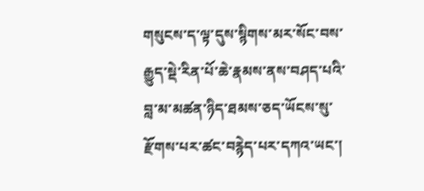གསུངས་ད་ལྟ་དུས་སྙིགས་མར་སོང་བས་རྒྱུད་སྡེ་རིན་པོ་ཆེ་རྣམས་ནས་བཤད་པའི་བླ་མ་མཚན་ཉིད་ཐམས་ཅད་ཡོངས་སུ་རྫོགས་པར་ཚང་བརྙེད་པར་དཀའ་ཡང་།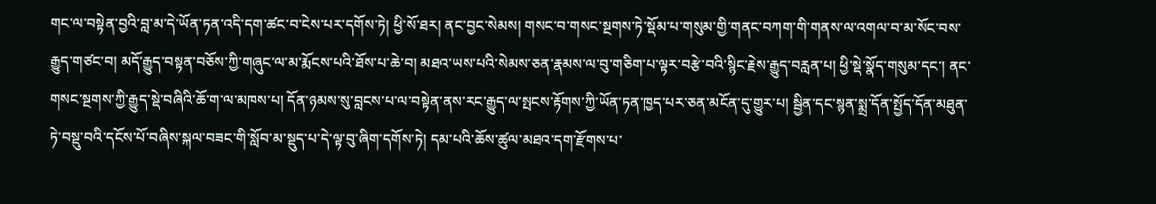གང་ལ་བསྟེན་བྱའི་བླ་མ་དེ་ཡོན་ཏན་འདི་དག་ཚང་བ་ངེས་པར་དགོས་ཏེ། ཕྱི་སོ་ཐར། ནང་བྱང་སེམས། གསང་བ་གསང་སྔགས་ཏེ་སྡོམ་པ་གསུམ་གྱི་གནང་བཀག་གི་གནས་ལ་འགལ་བ་མ་སོང་བས་རྒྱུད་གཙང་བ། མདོ་རྒྱུད་བསྟན་བཅོས་ཀྱི་གཞུང་ལ་མ་རྨོངས་པའི་ཐོས་པ་ཆེ་བ། མཐའ་ཡས་པའི་སེམས་ཅན་རྣམས་ལ་བུ་གཅིག་པ་ལྟར་བརྩེ་བའི་སྙིང་རྗེས་རྒྱུད་བརླན་པ། ཕྱི་སྡེ་སྣོད་གསུམ་དང་། ནང་གསང་སྔགས་ཀྱི་རྒྱུད་སྡེ་བཞིའི་ཆོ་ག་ལ་མཁས་པ། དོན་ཉམས་སུ་བླངས་པ་ལ་བསྟེན་ནས་རང་རྒྱུད་ལ་སྤངས་རྟོགས་ཀྱི་ཡོན་ཏན་ཁྱད་པར་ཅན་མངོན་དུ་གྱུར་པ། སྦྱིན་དང་སྙན་སྨྲ་དོན་སྤྱོད་དོན་མཐུན་ཏེ་བསྡུ་བའི་དངོས་པོ་བཞིས་སྐལ་བཟང་གི་སློབ་མ་སྡུད་པ་དེ་ལྟ་བུ་ཞིག་དགོས་ཏེ། དམ་པའི་ཆོས་ཚུལ་མཐའ་དག་རྫོགས་པ་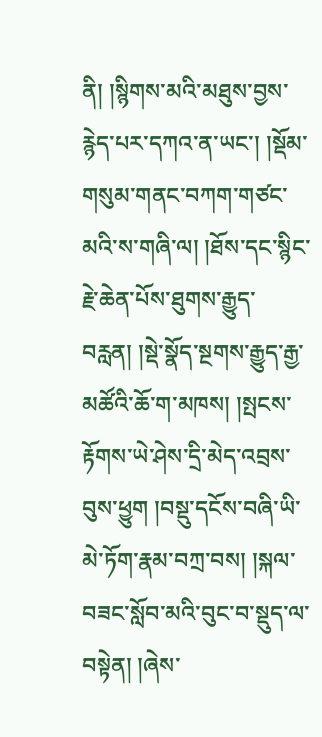ནི། །སྙིགས་མའི་མཐུས་བྱས་རྙེད་པར་དཀའ་ན་ཡང་། །སྡོམ་གསུམ་གནང་བཀག་གཙང་མའི་ས་གཞི་ལ། །ཐོས་དང་སྙིང་རྗེ་ཆེན་པོས་ཐུགས་རྒྱུད་བརླན། །སྡེ་སྣོད་སྔགས་རྒྱུད་རྒྱ་མཚོའི་ཆོ་ག་མཁས། །སྤངས་རྟོགས་ཡེ་ཤེས་དྲི་མེད་འབྲས་བུས་ཕྱུག །བསྡུ་དངོས་བཞི་ཡི་མེ་ཏོག་རྣམ་བཀྲ་བས། །སྐལ་བཟང་སློབ་མའི་བུང་བ་སྡུད་ལ་བསྟེན། །ཞེས་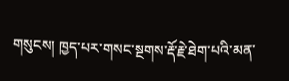གསུངས། ཁྱད་པར་གསང་སྔགས་རྡོ་རྗེ་ཐེག་པའི་མན་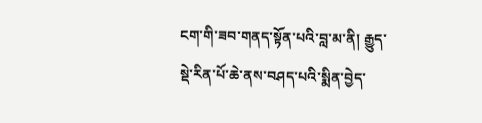ངག་གི་ཟབ་གནད་སྟོན་པའི་བླ་མ་ནི། རྒྱུད་སྡེ་རིན་པོ་ཆེ་ནས་བཤད་པའི་སྨིན་བྱེད་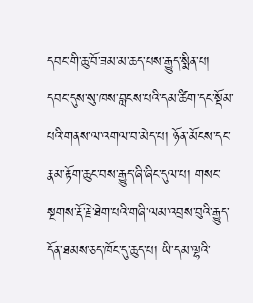དབང་གི་ཆུ་བོ་ཟམ་མ་ཆད་པས་རྒྱུད་སྨིན་པ། དབང་དུས་སུ་ཁས་བླངས་པའི་དམ་ཚིག་དང་སྡོམ་པའི་གནས་ལ་འགལ་བ་མེད་པ། ཉོན་མོངས་དང་རྣམ་རྟོག་ཆུང་བས་རྒྱུད་ཞི་ཞིང་དུལ་པ། གསང་སྔགས་རྡོ་རྗེ་ཐེག་པའི་གཞི་ལམ་འབྲས་བུའི་རྒྱུད་དོན་ཐམས་ཅད་ཁོང་དུ་ཆུད་པ། ཡི་དམ་ལྷའི་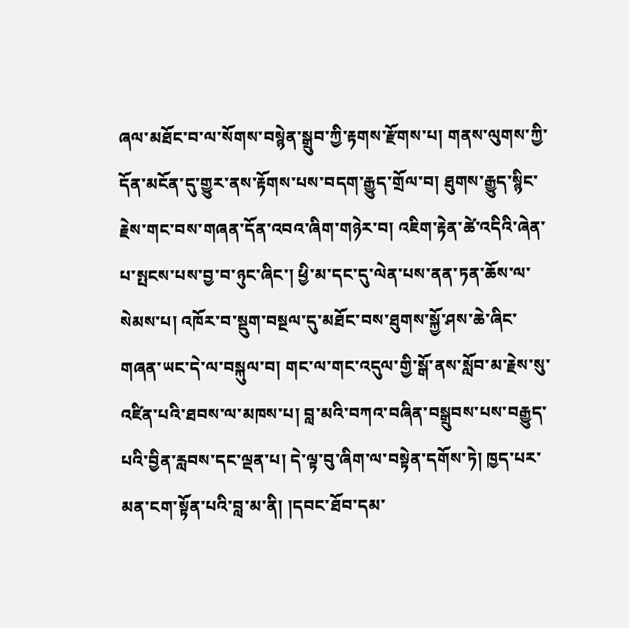ཞལ་མཐོང་བ་ལ་སོགས་བསྙེན་སྒྲུབ་ཀྱི་རྟགས་རྫོགས་པ། གནས་ལུགས་ཀྱི་དོན་མངོན་དུ་གྱུར་ནས་རྟོགས་པས་བདག་རྒྱུད་གྲོལ་བ། ཐུགས་རྒྱུད་སྙིང་རྗེས་གང་བས་གཞན་དོན་འབའ་ཞིག་གཉེར་བ། འཇིག་རྟེན་ཚེ་འདིའི་ཞེན་པ་སྤངས་པས་བྱ་བ་ཉུང་ཞིང་། ཕྱི་མ་དང་དུ་ལེན་པས་ནན་ཏན་ཆོས་ལ་སེམས་པ། འཁོར་བ་སྡུག་བསྔལ་དུ་མཐོང་བས་ཐུགས་སྐྱོ་ཤས་ཆེ་ཞིང་གཞན་ཡང་དེ་ལ་བསྐུལ་བ། གང་ལ་གང་འདུལ་གྱི་སྒོ་ནས་སློབ་མ་རྗེས་སུ་འཛིན་པའི་ཐབས་ལ་མཁས་པ། བླ་མའི་བཀའ་བཞིན་བསྒྲུབས་པས་བརྒྱུད་པའི་བྱིན་རླབས་དང་ལྡན་པ། དེ་ལྟ་བུ་ཞིག་ལ་བསྟེན་དགོས་ཏེ། ཁྱད་པར་མན་ངག་སྟོན་པའི་བླ་མ་ནི། །དབང་ཐོབ་དམ་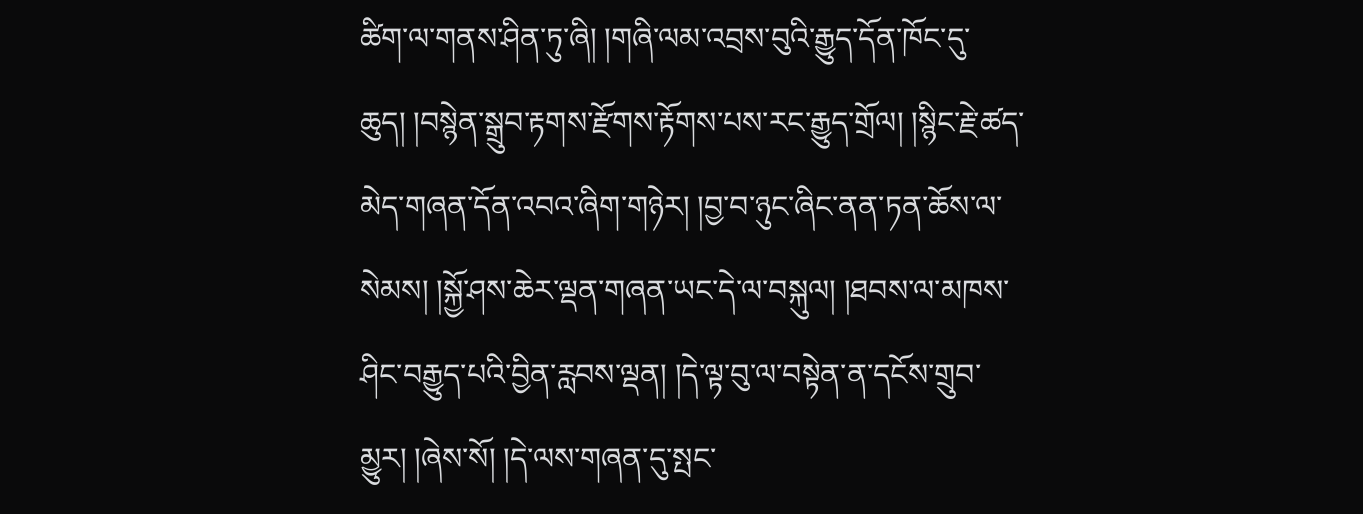ཚིག་ལ་གནས་ཤིན་ཏུ་ཞི། །གཞི་ལམ་འབྲས་བུའི་རྒྱུད་དོན་ཁོང་དུ་ཆུད། །བསྙེན་སྒྲུབ་རྟགས་རྫོགས་རྟོགས་པས་རང་རྒྱུད་གྲོལ། །སྙིང་རྗེ་ཚད་མེད་གཞན་དོན་འབའ་ཞིག་གཉེར། །བྱ་བ་ཉུང་ཞིང་ནན་ཏན་ཆོས་ལ་སེམས། །སྐྱོ་ཤས་ཆེར་ལྡན་གཞན་ཡང་དེ་ལ་བསྐུལ། །ཐབས་ལ་མཁས་ཤིང་བརྒྱུད་པའི་བྱིན་རླབས་ལྡན། །དེ་ལྟ་བུ་ལ་བསྟེན་ན་དངོས་གྲུབ་མྱུར། །ཞེས་སོ། །དེ་ལས་གཞན་དུ་སྤང་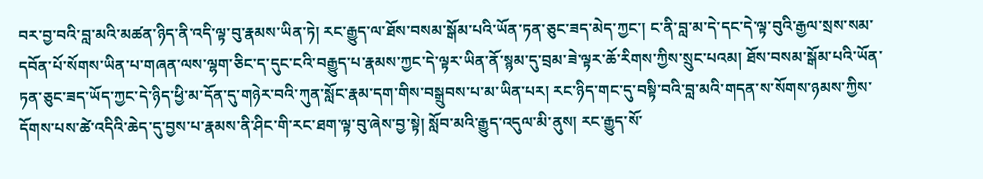བར་བྱ་བའི་བླ་མའི་མཚན་ཉིད་ནི་འདི་ལྟ་བུ་རྣམས་ཡིན་ཏེ། རང་རྒྱུད་ལ་ཐོས་བསམ་སྒོམ་པའི་ཡོན་ཏན་ཅུང་ཟད་མེད་ཀྱང་། ང་ནི་བླ་མ་དེ་དང་དེ་ལྟ་བུའི་རྒྱལ་སྲས་སམ་དབོན་པོ་སོགས་ཡིན་པ་གཞན་ལས་ལྷག་ཅིང་ད་དུང་ངའི་བརྒྱུད་པ་རྣམས་ཀྱང་དེ་ལྟར་ཡིན་ནོ་སྙམ་དུ་བྲམ་ཟེ་ལྟར་ཆོ་རིགས་ཀྱིས་སྲུང་པའམ། ཐོས་བསམ་སྒོམ་པའི་ཡོན་ཏན་ཅུང་ཟད་ཡོད་ཀྱང་དེ་ཉིད་ཕྱི་མ་དོན་དུ་གཉེར་བའི་ཀུན་སློང་རྣམ་དག་གིས་བསྒྲུབས་པ་མ་ཡིན་པར། རང་ཉིད་གང་དུ་བསྟི་བའི་བླ་མའི་གདན་ས་སོགས་ཉམས་ཀྱིས་དོགས་པས་ཚེ་འདིའི་ཆེད་དུ་བྱས་པ་རྣམས་ནི་ཤིང་གི་རང་ཐག་ལྟ་བུ་ཞེས་བྱ་སྟེ། སློབ་མའི་རྒྱུད་འདུལ་མི་ནུས། རང་རྒྱུད་སོ་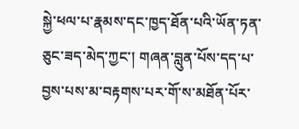སྐྱེ་ཕལ་པ་རྣམས་དང་ཁྱད་ཐོན་པའི་ཡོན་ཏན་ཅུང་ཟད་མེད་ཀྱང་། གཞན་བླུན་པོས་དད་པ་བྱས་པས་མ་བརྟགས་པར་གོ་ས་མཐོན་པོར་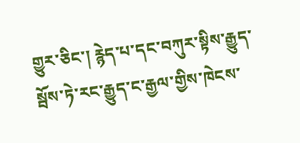གྱུར་ཅིང་། རྙེད་པ་དང་བཀུར་སྟིས་རྒྱུད་སྦོས་ཏེ་རང་རྒྱུད་ང་རྒྱལ་གྱིས་ཁེངས་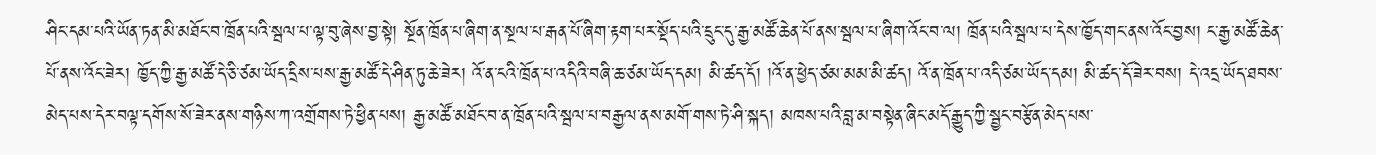ཤིང་དམ་པའི་ཡོན་ཏན་མི་མཐོང་བ་ཁྲོན་པའི་སྦལ་པ་ལྟ་བུ་ཞེས་བྱ་སྟེ། སྔོན་ཁྲོན་པ་ཞིག་ན་སྔལ་པ་རྒན་པོ་ཞིག་རྟག་པར་སྡོད་པའི་དྲུང་དུ་རྒྱ་མཚོ་ཆེན་པོ་ནས་སྦལ་པ་ཞིག་འོང་བ་ལ། ཁྲོན་པའི་སྦལ་པ་དེས་ཁྱོད་གང་ནས་འོང་བྱས། ང་རྒྱ་མཚོ་ཆེན་པོ་ནས་འོང་ཟེར། ཁྱོད་ཀྱི་རྒྱ་མཚོ་དེ་ཅི་ཙམ་ཡོད་དྲིས་པས་རྒྱ་མཚོ་དེ་ཤིན་ཏུ་ཆེ་ཟེར། འོ་ན་ངའི་ཁྲོན་པ་འདིའི་བཞི་ཆ་ཙམ་ཡོད་དམ། མི་ཚད་དོ། །འོ་ན་ཕྱེད་ཙམ་མམ་མི་ཚད། འོ་ན་ཁྲོན་པ་འདི་ཙམ་ཡོད་དམ། མི་ཚད་དོ་ཟེར་བས། དེ་འདྲ་ཡོད་ཐབས་མེད་པས་དེར་བལྟ་དགོས་སོ་ཟེར་ནས་གཉིས་ཀ་འགྲོགས་ཏེ་ཕྱིན་པས། རྒྱ་མཚོ་མཐོང་བ་ན་ཁྲོན་པའི་སྦལ་པ་བརྒྱལ་ནས་མགོ་གས་ཏེ་ཤི་སྐད། མཁས་པའི་བླ་མ་བསྟེན་ཞིང་མདོ་རྒྱུད་ཀྱི་སྦྱང་བརྩོན་མེད་པས་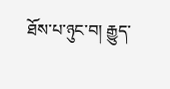ཐོས་པ་ཉུང་བ། རྒྱུད་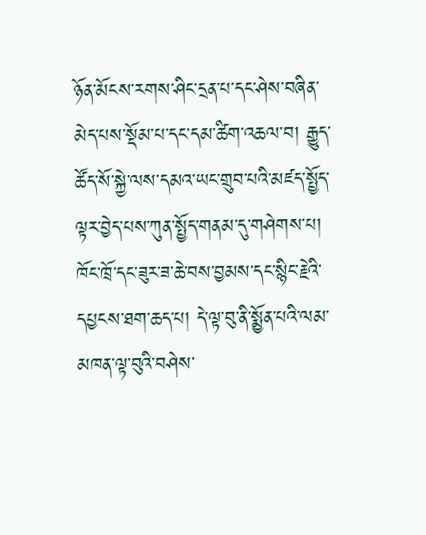ཉོན་མོངས་རགས་ཤིང་དྲན་པ་དང་ཤེས་བཞིན་མེད་པས་སྡོམ་པ་དང་དམ་ཚིག་འཆལ་བ། རྒྱུད་ཚོད་སོ་སྐྱེ་ལས་དམའ་ཡང་གྲུབ་པའི་མཛད་སྤྱོད་ལྟར་བྱེད་པས་ཀུན་སྤྱོད་གནམ་དུ་གཤེགས་པ། ཁོང་ཁྲོ་དང་ཟུར་ཟ་ཆེ་བས་བྱམས་དང་སྙིང་རྗེའི་དཔྱངས་ཐག་ཆད་པ། དེ་ལྟ་བུ་ནི་སྨྱོན་པའི་ལམ་མཁན་ལྟ་བུའི་བཤེས་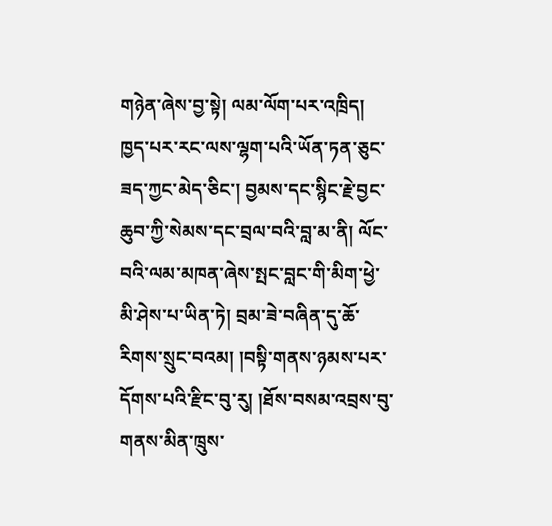གཉེན་ཞེས་བྱ་སྟེ། ལམ་ལོག་པར་འཁྲིད། ཁྱད་པར་རང་ལས་ལྷག་པའི་ཡོན་ཏན་ཅུང་ཟད་ཀྱང་མེད་ཅིང་། བྱམས་དང་སྙིང་རྗེ་བྱང་ཆུབ་ཀྱི་སེམས་དང་བྲལ་བའི་བླ་མ་ནི། ལོང་བའི་ལམ་མཁན་ཞེས་སྤང་བླང་གི་མིག་ཕྱེ་མི་ཤེས་པ་ཡིན་ཏེ། བྲམ་ཟེ་བཞིན་དུ་ཆོ་རིགས་སྲུང་བའམ། །བསྟི་གནས་ཉམས་པར་དོགས་པའི་རྫིང་བུ་རུ། །ཐོས་བསམ་འབྲས་བུ་གནས་མིན་ཁྲུས་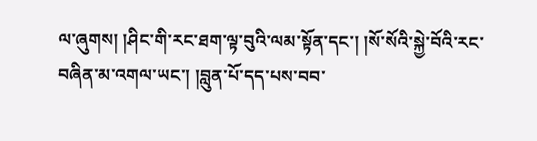ལ་ཞུགས། །ཤིང་གི་རང་ཐག་ལྟ་བུའི་ལམ་སྟོན་དང་། །སོ་སོའི་སྐྱེ་བོའི་རང་བཞིན་མ་འགལ་ཡང་། །བླུན་པོ་དད་པས་བབ་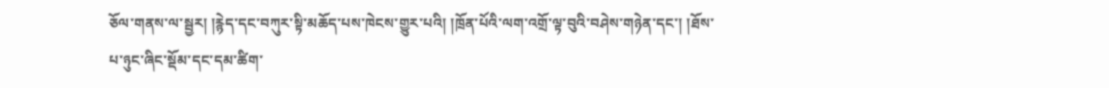ཅོལ་གནས་ལ་སྦྱར། །རྙེད་དང་བཀུར་སྟི་མཆོད་པས་ཁེངས་གྱུར་པའི། །ཁྲོན་པོའི་ལག་འགྲོ་ལྟ་བུའི་བཤེས་གཉེན་དང་། །ཐོས་པ་ཉུང་ཞིང་སྡོམ་དང་དམ་ཚིག་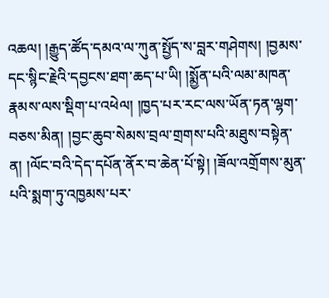འཆལ། །རྒྱུད་ཚོད་དམའ་ལ་ཀུན་སྤྱོད་ས་བླར་གཤེགས། །བྱམས་དང་སྙིང་རྗེའི་དབྱངས་ཐག་ཆད་པ་ཡི། །སྨྱོན་པའི་ལམ་མཁན་རྣམས་ལས་སྡིག་པ་འཕེལ། །ཁྱད་པར་རང་ལས་ཡོན་ཏན་ལྷག་བཅས་མིན། །བྱང་ཆུབ་སེམས་བྲལ་གྲགས་པའི་མཐུས་བསྟེན་ན། །ལོང་བའི་དེད་དཔོན་ནོར་བ་ཆེན་པོ་སྟེ། །ཟོལ་འགྲོགས་མུན་པའི་སྨག་ཏུ་འཁྱམས་པར་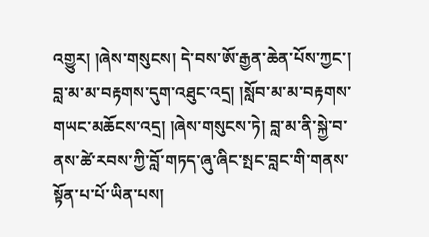འགྱུར། །ཞེས་གསུངས། དེ་བས་ཨོ་རྒྱན་ཆེན་པོས་ཀྱང་། བླ་མ་མ་བརྟགས་དུག་འཐུང་འདྲ། །སློབ་མ་མ་བརྟགས་གཡང་མཆོངས་འདྲ། །ཞེས་གསུངས་ཏེ། བླ་མ་ནི་སྐྱེ་བ་ནས་ཚེ་རབས་ཀྱི་བློ་གཏད་ཞུ་ཞིང་སྤང་བླང་གི་གནས་སྟོན་པ་པོ་ཡིན་པས།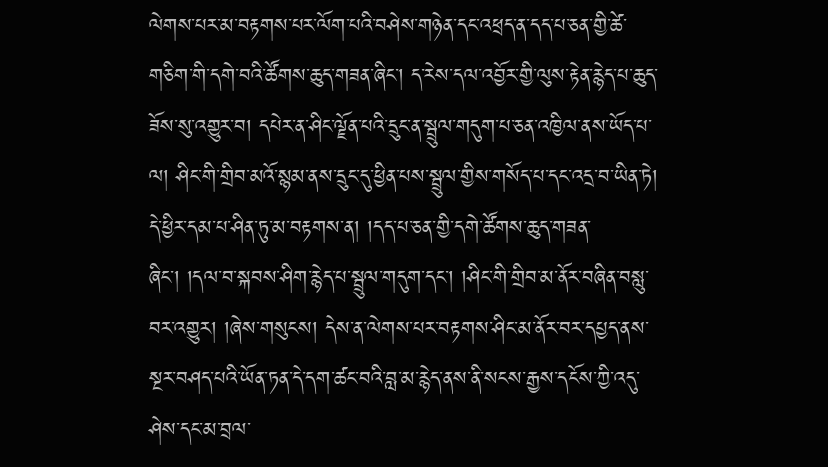ལེགས་པར་མ་བརྟགས་པར་ལོག་པའི་བཤེས་གཉེན་དང་འཕྲད་ན་དད་པ་ཅན་གྱི་ཚེ་གཅིག་གི་དགེ་བའི་ཚོགས་ཆུད་གཟན་ཞིང་། ད་རེས་དལ་འབྱོར་གྱི་ལུས་རྟེན་རྙེད་པ་ཆུད་ཟོས་སུ་འགྱུར་བ། དཔེར་ན་ཤིང་ལྗོན་པའི་དྲུང་ན་སྦྲུལ་གདུག་པ་ཅན་འཁྱིལ་ནས་ཡོད་པ་ལ། ཤིང་གི་གྲིབ་མའོ་སྙམ་ནས་དྲུང་དུ་ཕྱིན་པས་སྦྲུལ་གྱིས་གསོད་པ་དང་འདྲ་བ་ཡིན་ཏེ། དེ་ཕྱིར་དམ་པ་ཤིན་ཏུ་མ་བརྟགས་ན། །དད་པ་ཅན་གྱི་དགེ་ཚོགས་ཆུད་གཟན་ཞིང་། །དལ་བ་སྐབས་ཤིག་རྙེད་པ་སྦྲུལ་གདུག་དང་། །ཤིང་གི་གྲིབ་མ་ནོར་བཞིན་བསླུ་བར་འགྱུར། །ཞེས་གསུངས། དེས་ན་ལེགས་པར་བརྟགས་ཤིང་མ་ནོར་བར་དཔྱད་ནས་སྔར་བཤད་པའི་ཡོན་ཏན་དེ་དག་ཚང་བའི་བླ་མ་རྙེད་ནས་ནི་སངས་རྒྱས་དངོས་ཀྱི་འདུ་ཤེས་དང་མ་བྲལ་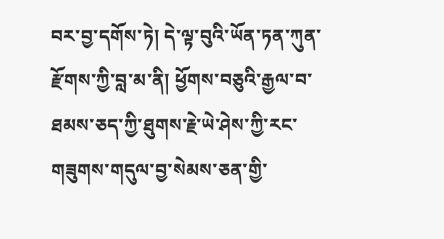བར་བྱ་དགོས་ཏེ། དེ་ལྟ་བུའི་ཡོན་ཏན་ཀུན་རྫོགས་ཀྱི་བླ་མ་ནི། ཕྱོགས་བཅུའི་རྒྱལ་བ་ཐམས་ཅད་ཀྱི་ཐུགས་རྗེ་ཡེ་ཤེས་ཀྱི་རང་གཟུགས་གདུལ་བྱ་སེམས་ཅན་གྱི་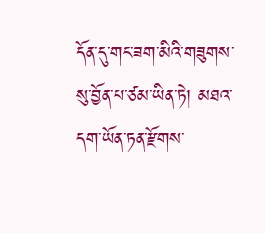དོན་དུ་གང་ཟག་མིའི་གཟུགས་སུ་བྱོན་པ་ཙམ་ཡིན་ཏེ། མཐའ་དག་ཡོན་ཏན་རྫོགས་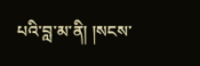པའི་བླ་མ་ནི། །སངས་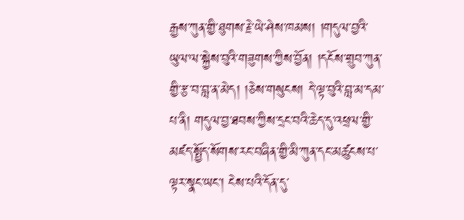རྒྱས་ཀུན་གྱི་ཐུགས་རྗེ་ཡེ་ཤེས་ཁམས། །གདུལ་བྱའི་ཡུལ་ལ་སྐྱེས་བུའི་གཟུགས་ཀྱིས་བྱོན། །དངོས་གྲུབ་ཀུན་གྱི་རྩ་བ་བླ་ན་མེད། །ཅེས་གསུངས། དེ་ལྟ་བུའི་བླ་མ་དམ་པ་ནི། གདུལ་བྱ་ཐབས་ཀྱིས་དྲང་བའི་ཆེད་དུ་འཕྲལ་གྱི་མཛད་སྤྱོད་སོགས་རང་བཞིན་གྱི་མི་ཀུན་དང་མཚུངས་པ་ལྟར་སྣང་ཡང་། ངེས་པའི་དོན་དུ་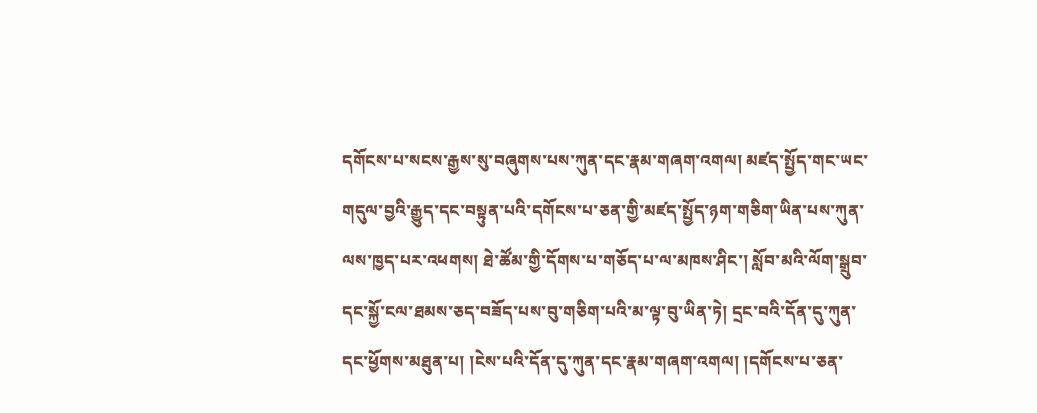དགོངས་པ་སངས་རྒྱས་སུ་བཞུགས་པས་ཀུན་དང་རྣམ་གཞག་འགལ། མཛད་སྤྱོད་གང་ཡང་གདུལ་བྱའི་རྒྱུད་དང་བསྟུན་པའི་དགོངས་པ་ཅན་གྱི་མཛད་སྤྱོད་ཉག་གཅིག་ཡིན་པས་ཀུན་ལས་ཁྱད་པར་འཕགས། ཐེ་ཚོམ་གྱི་དོགས་པ་གཅོད་པ་ལ་མཁས་ཤིང་། སློབ་མའི་ལོག་སྒྲུབ་དང་སྐྱོ་ངལ་ཐམས་ཅད་བཟོད་པས་བུ་གཅིག་པའི་མ་ལྟ་བུ་ཡིན་ཏེ། དྲང་བའི་དོན་དུ་ཀུན་དང་ཕྱོགས་མཐུན་པ། །ངེས་པའི་དོན་དུ་ཀུན་དང་རྣམ་གཞག་འགལ། །དགོངས་པ་ཅན་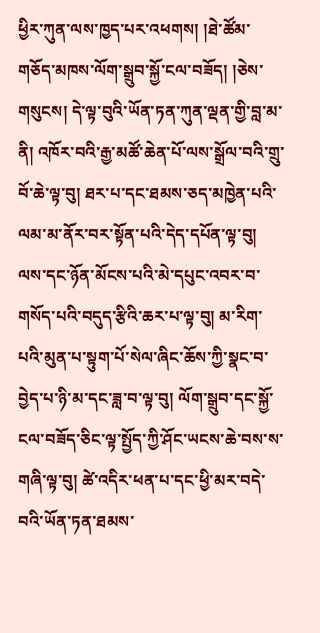ཕྱིར་ཀུན་ལས་ཁྱད་པར་འཕགས། །ཐེ་ཚོམ་གཅོད་མཁས་ལོག་སྒྲུབ་སྐྱོ་ངལ་བཟོད། །ཅེས་གསུངས། དེ་ལྟ་བུའི་ཡོན་ཏན་ཀུན་ལྡན་གྱི་བླ་མ་ནི། འཁོར་བའི་རྒྱ་མཚོ་ཆེན་པོ་ལས་སྒྲོལ་བའི་གྲུ་བོ་ཆེ་ལྟ་བུ། ཐར་པ་དང་ཐམས་ཅད་མཁྱེན་པའི་ལམ་མ་ནོར་བར་སྟོན་པའི་དེད་དཔོན་ལྟ་བུ། ལས་དང་ཉོན་མོངས་པའི་མེ་དཔུང་འབར་བ་གསོད་པའི་བདུད་རྩིའི་ཆར་པ་ལྟ་བུ། མ་རིག་པའི་མུན་པ་སྟུག་པོ་སེལ་ཞིང་ཆོས་ཀྱི་སྣང་བ་བྱེད་པ་ཉི་མ་དང་ཟླ་བ་ལྟ་བུ། ལོག་སྒྲུབ་དང་སྐྱོ་ངལ་བཟོད་ཅིང་ལྟ་སྤྱོད་ཀྱི་ཤོང་ཡངས་ཆེ་བས་ས་གཞི་ལྟ་བུ། ཚེ་འདིར་ཕན་པ་དང་ཕྱི་མར་བདེ་བའི་ཡོན་ཏན་ཐམས་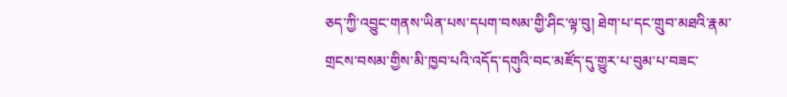ཅད་ཀྱི་འབྱུང་གནས་ཡིན་པས་དཔག་བསམ་གྱི་ཤིང་ལྟ་བུ། ཐེག་པ་དང་གྲུབ་མཐའི་རྣམ་གྲངས་བསམ་གྱིས་མི་ཁྱབ་པའི་འདོད་དགུའི་བང་མཛོད་དུ་གྱུར་པ་བུམ་པ་བཟང་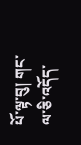པོ་ལྟ་བུ། གང་ལ་ཅི་འདོད་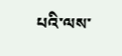པའི་ལས་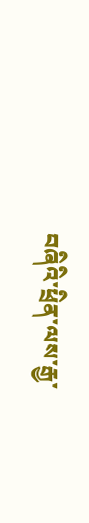བཞིའི་ཕྲིན་ལས་རྒྱ་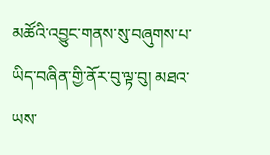མཚོའི་འབྱུང་གནས་སུ་བཞུགས་པ་ཡིད་བཞིན་གྱི་ནོར་བུ་ལྟ་བུ། མཐའ་ཡས་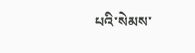པའི་སེམས་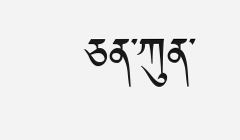ཅན་ཀུན་